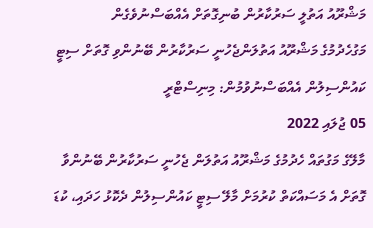މަޝްރޫއު އަތުލީ ސަރުކާރުން ބުނިގޮތަށް އެއްބަސްނުވެގެން
މަގުހެދުމުގެ މަޝްރޫއު އަތުލަންޖެހުނީ ސަރުކާރުން ބޭނުންވި ގޮތަށް ސިޓީ ކައުންސިލުން އެއްބަސްނުވުމުން: މިނިސްޓްރީ
05 ޖުލައި 2022
މާލޭގެ މަގުތައް ހެދުމުގެ މަޝްރޫއު އަތުލަން ޖެހުނީ ސަރުކާރުން ބޭނުންވާ ގޮތަށް އެ މަސައްކަތް ކުރުމަށް މާލޭ ސިޓީ ކައުންސިލުން ދެކޮޅު ހަދައި، ކުޑަ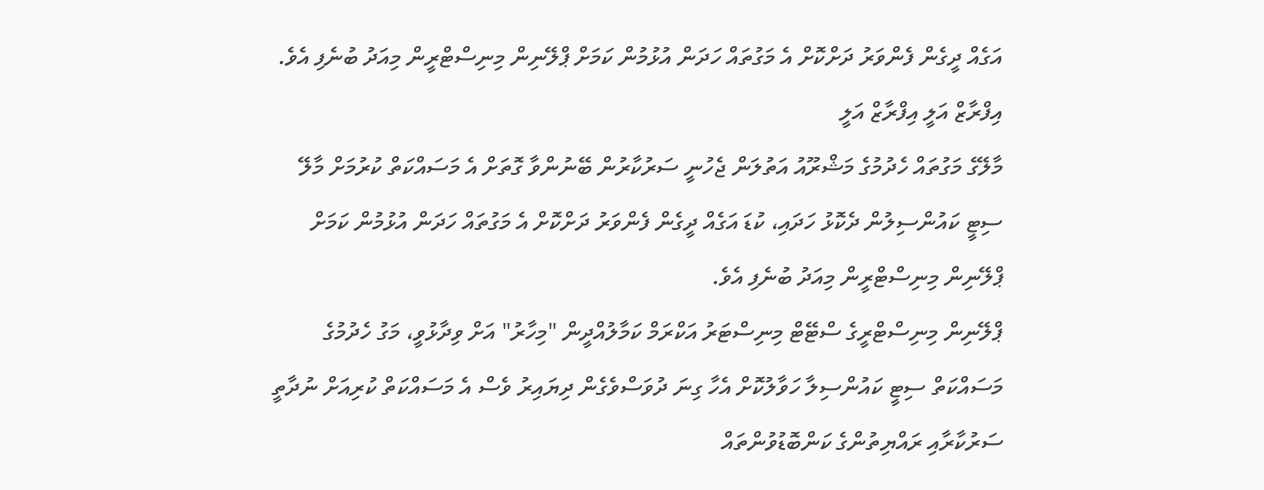އަގެއް ދީގެން ފެންވަރު ދަށްކޮށް އެ މަގުތައް ހަދަން އުޅުމުން ކަމަށް ޕްލޭނިން މިނިސްޓްރީން މިއަދު ބުނެފި އެވެ.
އިފްރާޒް އަލީ އިފްރާޒް އަލީ
މާލޭގެ މަގުތައް ހެދުމުގެ މަޝްރޫއު އަތުލަން ޖެހުނީ ސަރުކާރުން ބޭނުންވާ ގޮތަށް އެ މަސައްކަތް ކުރުމަށް މާލޭ ސިޓީ ކައުންސިލުން ދެކޮޅު ހަދައި، ކުޑަ އަގެއް ދީގެން ފެންވަރު ދަށްކޮށް އެ މަގުތައް ހަދަން އުޅުމުން ކަމަށް ޕްލޭނިން މިނިސްޓްރީން މިއަދު ބުނެފި އެވެ.
ޕްލޭނިން މިނިސްޓްރީގެ ސްޓޭޓް މިނިސްޓަރު އަކްރަމް ކަމާލުއްދީން "މިހާރު" އަށް ވިދާޅުވީ، މަގު ހެދުމުގެ މަސައްކަތް ސިޓީ ކައުންސިލާ ހަވާލުކޮށް އެހާ ގިނަ ދުވަސްވެގެން ދިޔައިރު ވެސް އެ މަސައްކަތް ކުރިއަށް ނުދާތީ ސަރުކާރާއި ރައްޔިތުންގެ ކަންބޮޑުވުންތައް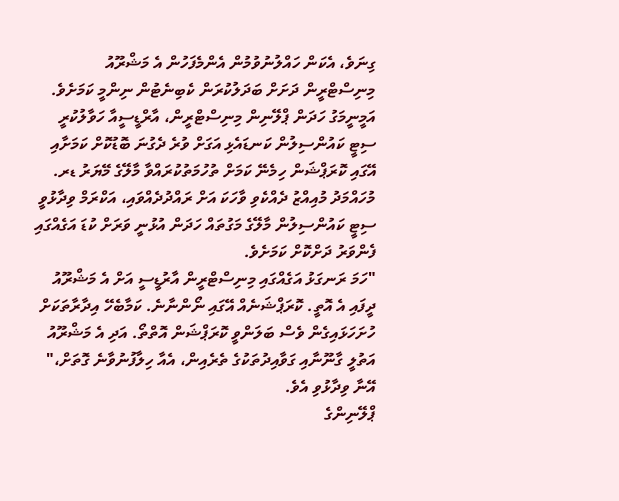ގިނަވެ، އެކަން ހައްލުނުވުމުން އެންމެފަހުން އެ މަޝްރޫއު މިނިސްޓްރީން ދަށަށް ބަދަލުކުރަން ކެބިނެޓުން ނިންމީ ކަމަށެވެ.
އަމީނީމަގު ހަދަން ޕްލޭނިން މިނިސްޓްރީން، އާރްޑީސީއާ ހަވާލުކުރީ ސިޓީ ކައުންސިލުން ކަނޑައެޅި އަގަށް ވުރެ ދެގުނަ ބޮޑުކޮށް ކަމަށާއި އޭގައި ކޮރަޕްޝަން ހިމެނޭ ކަމަށް ތުހުމަތުކުރައްވާ މާލޭގެ މޭޔަރު ޑރ. މުހައްމަދު މުއިއްޒު ދެއްކެވި ވާހަކަ އަށް ރައްދުދެއްވައި، އަކްރަމް ވިދާޅުވީ ސިޓީ ކައުންސިލުން މާލޭގެ މަގުތައް ހަދަން އުޅުނީ ވަރަށް ކުޑަ އަގެއްގައި ފެންވަރު ދަށްކޮށް ކަމަށެވެ.
"ހަމަ ރަނގަޅު އަގެއްގައި މިނިސްޓްރީން އާރުޑީސީ އަށް އެ މަޝްރޫއު ދީފައި އެ އޮތީ. ކޮރަޕްޝަނެއް އޭގައި ނޯންނާނެ. ކަމާބެހޭ އިދާރާތަކަށް ހުށަހަޅައިގެން ވެސް ބަލަންވީ ކޮރަޕްޝަން އޮތްތޯ. އަދި އެ މަޝްރޫއު އަތުލީ ގާނޫނާއި ގަވާއިދުތަކުގެ ތެރެއިން، އެއާ ހިލާފުނުވާނެ ގޮތަށް،" އޭނާ ވިދާޅުވި އެވެ.
ޕްލޭނިންގެ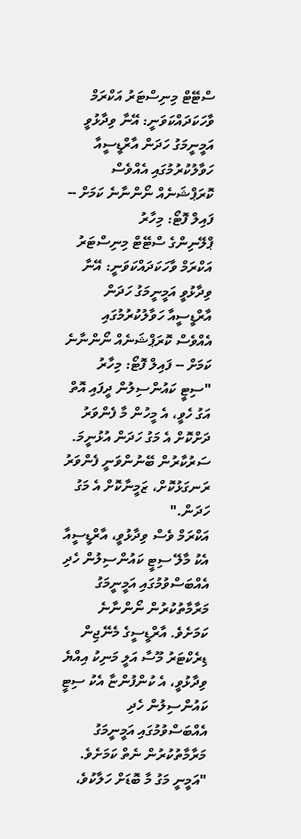ސްޓޭޓް މިނިސްޓަރު އަކްރަމް ވާހަކަދައްކަވަނީ: އޭނާ ވިދާޅުވީ އަމީނީމަގު ހަދަން އާރްޑީސީއާ ހަވާލުކުރުމުގައި އެއްވެސް ކޮރަޕްޝަނެއް ނޯންނާނެ ކަމަށް -- ފައިލް ފޮޓޯ: މިހާރު
ޕްލޭނިންގެ ސްޓޭޓް މިނިސްޓަރު އަކްރަމް ވާހަކަދައްކަވަނީ: އޭނާ ވިދާޅުވީ އަމީނީމަގު ހަދަން އާރްޑީސީއާ ހަވާލުކުރުމުގައި އެއްވެސް ކޮރަޕްޝަނެއް ނޯންނާނެ ކަމަށް -- ފައިލް ފޮޓޯ: މިހާރު
"ސިޓީ ކައުންސިލުން ދީފައި އޮތް އަގު ހެވީ، އެ މީހުން މާ ފެންވަރު ދަށްކޮށް އެ މަގު ހަދަން އުޅުނީމަ. ސަރުކާރުން ބޭނުންވަނީ ފެންވަރު ރަނގަޅުކޮށް، ޒަމީނާކޮށް އެ މަގު ހަދަން."
އަކްރަމް ވެސް ވިދާޅުވީ، އާރްޑީސީއާ އެކު މާލޭ ސިޓީ ކައުންސިލުން ހެދި އެއްބަސްވުމުގައި އަމީނީމަގު މަރާމާތުކުރުން ނޯންނާނެ ކަމަށެވެ. އާރްޑީސީގެ މެނޭޖިން ޑިރެކްޓަރު މޫސާ އަލީ މަނިކު އިއްޔެ ވިދާޅުވީ، އެ ކުންފުންޏާ އެކު ސިޓީ ކައުންސިލުން ހެދި އެއްބަސްވުމުގައި އަމީނީމަގު މަރާމާތުކުރުން ނެތް ކަމަށެވެ.
"އަމީނީ މަގު މާ ބޮޑަށް ހަލާކުވެ،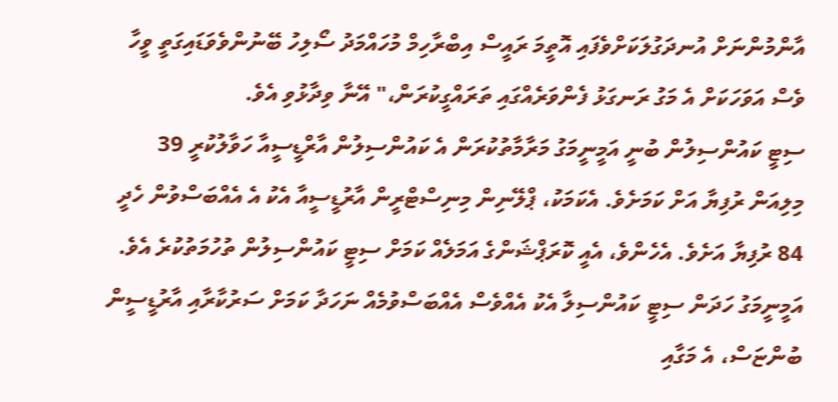އާންމުންނަށް އުނދަގުލަކަށްވެފައި އޮތީމަ ރައީސް އިބްރާހިމް މުހައްމަދު ސޯލިހު ބޭނުންވެވަޑައިގަތީ ވީހާ ވެސް އަވަހަކަށް އެ މަގު ރަނގަޅު ފެންވަރެއްގައި ތަރައްގީކުރަން،" އޭނާ ވިދާޅުވި އެވެ.
ސިޓީ ކައުންސިލުން ބުނީ އަމީނީމަގު މަރާމާތުކުރަން އެ ކައުންސިލުން އާރްޑީސީއާ ހަވާލުކުރީ 39 މިލިއަން ރުފިޔާ އަށް ކަމަށެވެ. އެކަމަކު، ޕްލޭނިން މިނިސްޓްރީން އާރުޑީސީއާ އެކު އެ އެއްބަސްވުން ހެދީ 84 ރުފިޔާ އަށެވެ. އެހެންވެ، އެއީ ކޮރަޕްޝަންގެ އަމަލެއް ކަމަށް ސިޓީ ކައުންސިލުން ތުހުމަތުކުރެ އެވެ.
އަމީނީމަގު ހަދަން ސިޓީ ކައުންސިލާ އެކު އެއްވެސް އެއްބަސްވުމެއް ނަހަދާ ކަމަށް ސަރުކާރާއި އާރުޑީސީން ބުންޏަސް، އެ މަގާއި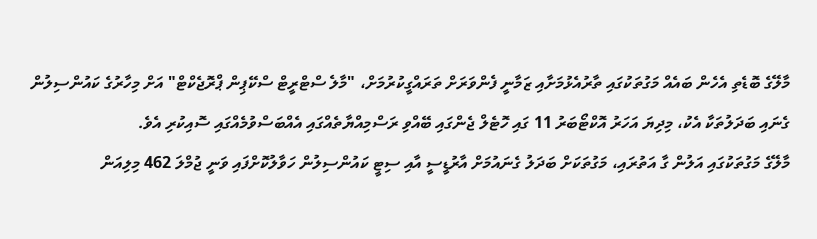މާލޭގެ ބޮޑެތި އެހެން ބައެއް މަގުތަކުގައި ތާރުއެޅުމަށާއި ޒަމާނީ ފެންވަރަށް ތަރައްގީކުރުމަށް، "މާލެ ސްޓްރީޓް ސްކޭޕިން ޕްރޮޖެކްޓް" އަށް މިހާރުގެ ކައުންސިލުން ގެނައި ބަދަލުތަކާ އެކު، މިދިޔަ އަހަރު އޮކްޓޯބަރު 11 ގައި ހޮޓެލް ޖެންގައި ބޭއްވި ރަސްމިއްޔާތެއްގައި އެއްބަސްވުމެއްގައި ސޮއިކުރި އެވެ.
މާލޭގެ މަގުތަކުގައި އަލުން ގާ އަތުރައި، މަގުތަކަށް ބަދަލު ގެނައުމަށް އާރުޑީސީ އާއި ސިޓީ ކައުންސިލުން ހަވާލުކޮށްފައި ވަނީ ޖުމްލަ 462 މިލިއަން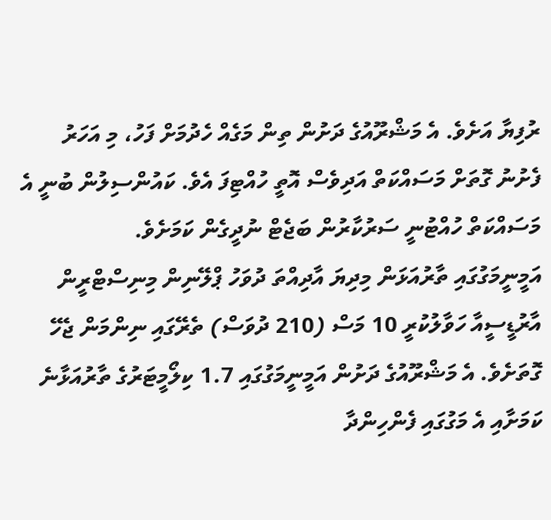ރުފިޔާ އަށެވެ. އެ މަޝްރޫއުގެ ދަށުން ތިން މަގެއް ހެދުމަށް ފަހު، މި އަހަރު ފެށުނު ގޮތަށް މަސައްކަތް އަދިވެސް އޮތީ ހުއްޓިފަ އެވެ. ކައުންސިލުން ބުނީ އެ މަސައްކަތް ހުއްޓުނީ ސަރުކާރުން ބަޖެޓް ނުދީގެން ކަމަށެވެ.
އަމީނީމަގުގައި ތާރުއަޅަން މިދިޔަ އާދިއްތަ ދުވަހު ޕްލޭނިން މިނިސްޓްރީން އާރުޑީސީއާ ހަވާލުކުރީ 10 މަސް (210 ދުވަސް) ތެރޭގައި ނިންމަން ޖެހޭ ގޮތަށެވެ. އެ މަޝްރޫއުގެ ދަށުން އަމީނީމަގުގައި 1.7 ކިލޯމީޓަރުގެ ތާރުއަޅާނެ ކަމަށާއި އެ މަގުގައި ފެންހިންދާ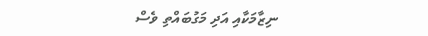ނިޒާމަކާއި އަދި މަގުބައްތި ވެސް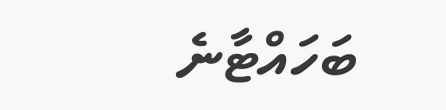ބަހައްޓާނެ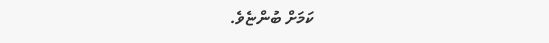ކަމަށް ބުންޏެވެ.